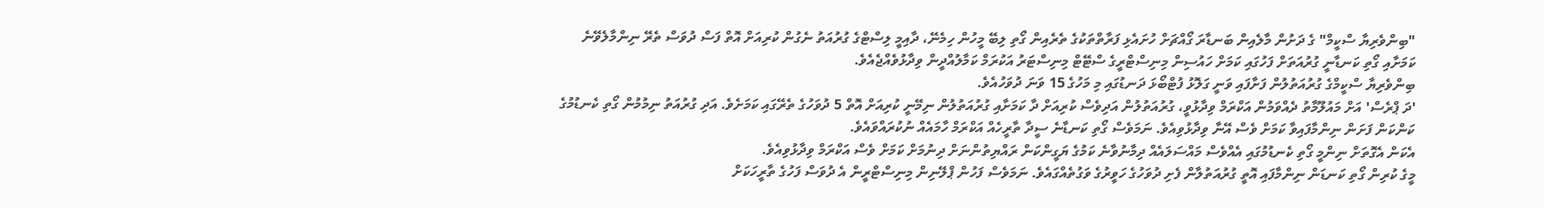"ބިންވެރިޔާ ސްކީމް" ގެ ދަށުން މާލެއިން ބަނޑާރަ ގޯއްޗަށް ހުށައެޅި ފަރާތްތަކުގެ ތެރެއިން ގޯތި ލިބޭ މީހުން ހިމެނޭ، ދާއިމީ ލިސްޓްގެ ގުރުއަތު ނެގުން ކުރިއަށް އޮތް ފަސް ދުވަސް ތެރޭ ނިންމާލެވޭނެ ކަމަށާއި ގޯތި ކަނޑާނީ ގުރުއަތަށް ފަހުގައި ކަމަށް ހައުސިން މިނިސްޓްރީގެ ސްޓޭޓް މިނިސްޓަރު އަކުރަމް ކަމާލުއްދީން ވިދާޅުވެއްޖެއެވެ.
ބިންވެރިޔާ ސްކީމްގެ ގުރުއަތުލުން ފަށާފައި ވަނީ ގަލޮޅު ފުޓްބޯޅަ ދަނޑުގައި މި މަހުގެ 15 ވަނަ ދުވަހުއެވެ.
'ދަ ޕްރެސް' އަށް މައުލޫމާތު ދެއްވަމުން އަކްރަމް ވިދާޅުވީ، ގުރުއަތުލުން އަދިވެސް ކުރިއަށް ދާ ކަމަށާއި ގުރުއަތުލުން ނިމޭނީ ކުރިއަށް އޮތް 5 ދުވަހުގެ ތެރޭގައި ކަމަށެވެ. އަދި ގުރުއަތު ނިމުމުން ގޯތި ކެނޑުމުގެ ކަންކަން ފަށަން ނިންމާފައިވާ ކަމަށް ވެސް އޭނާ ވިދާޅުވިއެވެ. ނަމަވެސް ގޯތި ކަނޑާނެ ސީދާ ތާރީހެއް އަކްރަމް ހާމައެއް ނުކުރައްވައެވެ.
އެކަން އެގޮތަށް ނިންމީ ގޯތި ކެނޑުމުގައި އެއްވެސް މައްސަލައެއް ދިމާނުވާނެ ކަމުގެ ޔަގީންކަން ރައްޔިތުންނަށް ދިނުމަށް ކަމަށް ވެސް އަކްރަމް ވިދާޅުވިއެވެ.
މީގެ ކުރިން ގޯތި ކަނޑަން ނިންމާފައި އޮތީ ގުރުއަތުލާން ފެށި ދުވަހުގެ ހަވީރުގެ ވަގުތެއްގައެވެ. ނަމަވެސް ފަހުން ޕްލޭނިން މިނިސްޓްރީން އެ ދުވަސް ފަހުގެ ތާރީހަކަށް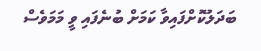ބަދަލުކޮށްފައިވާ ކަމަށް ބުނެފައި ވީ މަމަވެސް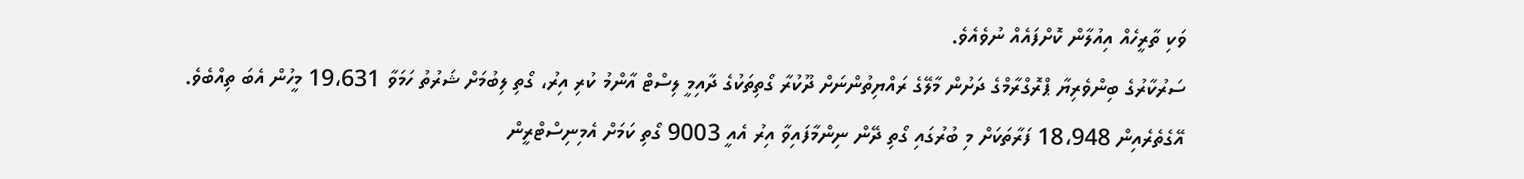ވަކި ތާރީހެއް އިއުލާން ކޮށްފައެއް ނުވެއެވެ.
ސަރުކާރުގެ ބިންވެރިޔާ ޕްރޮގްރާމްގެ ދަށުން މާލޭގެ ރައްޔިތުންނަށް ދޫކުރާ ގޯތިތަކުގެ ދާއިމީ ލިސްޓް އާންމު ކުރި އިރު، ގޯތި ލިބުމަށް ޝަރުތު ހަމަވާ 19،631 މީހުން އެބަ ތިއްބެވެ. އޭގެތެރެއިން 18،948 ފަރާތަކަށް މި ބުރުގައި ގޯތި ދޭން ނިންމާފައިވާ އިރު އެއީ 9003 ގޯތި ކަމަށް އެމިނިސްޓްރީން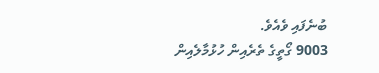ބުނެފައި ވެއެވެ.
9003 ގޯތީގެ ތެރެއިން ހުޅުމާލެއިން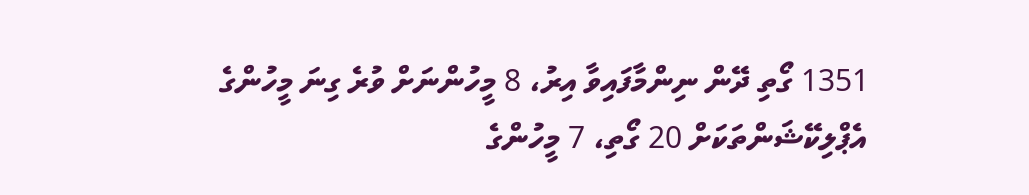1351 ގޯތި ދޭން ނިންމާފައިވާ އިރު، 8 މީހުންނަށް ވުރެ ގިނަ މީހުންގެ އެޕްލިކޭޝަންތަކަށް 20 ގޯތި، 7 މީހުންގެ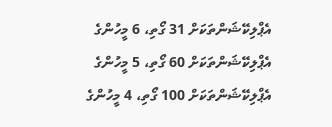އެޕްލިކޭޝަންތަކަށް 31 ގޯތި، 6 މީހުންގެ އެޕްލިކޭޝަންތަކަށް 60 ގޯތި، 5 މީހުންގެ އެޕްލިކޭޝަންތަކަށް 100 ގޯތި، 4 މީހުންގެ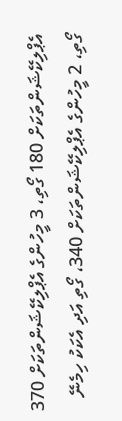އެޕްލިކޭޝަންތަކަށް 180 ގޯތި، 3 މީހުންގެ އެޕްލިކޭޝަންތަކަށް 370 ގޯތި، 2 މީހުންގެ އެޕްލިކޭޝަންތަކަށް 340، ގޯތި އަދި އެކަކު ހިމެނޭ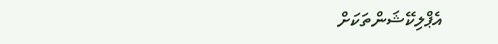އެޕްލިކޭޝަންތަކަށް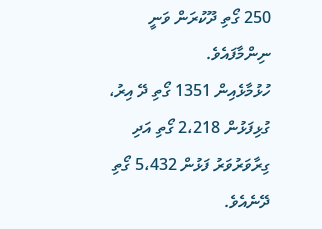250 ގޯތި ދޫކުރަން ވަނީ ނިންމާފައެވެ.
ހުޅުމާޅެއިން 1351 ގޯތި ދޭ އިރު، ގުޅިފަޅުން 2،218 ގޯތި އަދި ގިރާވަރުވަރު ފަޅުން 5،432 ގޯތި ދޭނެއެވެ.